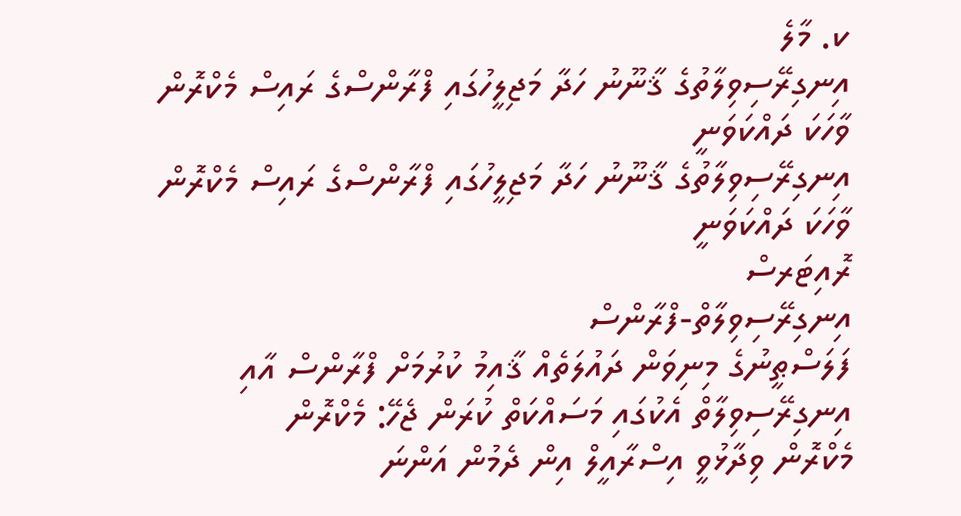ކ. މާލެ
އިނގިރޭސިވިލާތުގެ ޤާނޫނު ހަދާ މަޖިލީހުގައި ފްރާންސްގެ ރައިސް މެކްރޮން ވާހަކަ ދައްކަވަނީ
އިނގިރޭސިވިލާތުގެ ޤާނޫނު ހަދާ މަޖިލީހުގައި ފްރާންސްގެ ރައިސް މެކްރޮން ވާހަކަ ދައްކަވަނީ
ރޮއިޓަރސް
އިނގިރޭސިވިލާތް-ފްރާންސް
ފަލަސްޠީނުގެ މިނިވަން ދައުލަތެއް ޤާއިމު ކުރުމަށް ފްރާންސް އާއި އިނގިރޭސިވިލާތް އެކުގައި މަސައްކަތް ކުރަން ޖެހޭ: މެކްރޮން
މެކްރޮން ވިދާޅުވީ އިސްރާއީލް އިން ދެމުން އަންނަ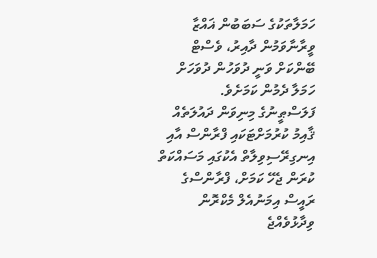ހަމަލާތަކުގެ ސަބަބުން ޣައްޒާ ވީރާނާވަމުން ދާއިރު، ވެސްޓް ބޭންކަށް ވަނީ ދުވަހުން ދުވަހަށް ހަމަލާ ދެމުން ކަމަށެވެ.
ފަލަސްޠީނުގެ މިނިވަން ދައުލަތެއް ޤާއިމު ކުރުމަށްޓަކައި ފްރާންސް އާއި އިނގިރޭސިވިލާތް އެކުގައި މަސައްކަތް ކުރަން ޖެހޭ ކަމަށް، ފްރާންސްގެ ރައީސް އިމަނުއެލް މެކްރޮން ވިދާޅުވެއްޖެ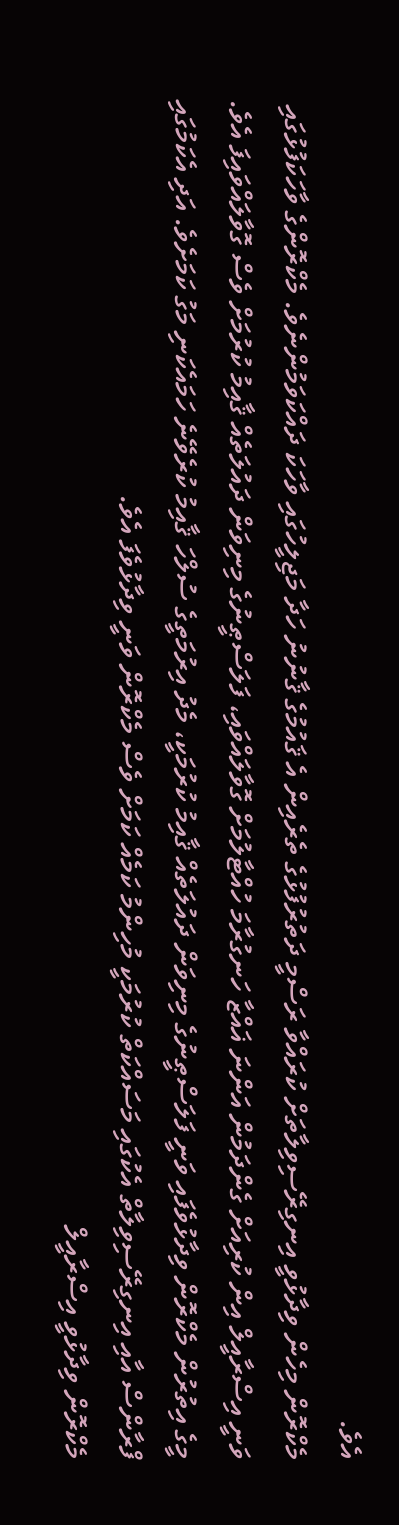އެވެ.
މެކްރޮން މިހެން ވިދާޅުވީ އިނގިރޭސިވިލާތަށް ކުރައްވާ ރަސްމީ ދަތުރުފުޅުގެ ތެރެއިން އެ ޤައުމުގެ ޤާނުނު ހަދާ މަޖިލީހުގައި ވާހަކަ ދައްކަވަމުންނެވެ. މެކްރޮންގެ ވާހަކަފުޅުގައި ވަނީ އިސްރާއީލް އިން ކުރިއަށް ގެންދަމުން އަންނަ ޣައްޒާ ހަނގުރާމަ ހުއްޓާލުމަށް ގޮވާލައްވައި، ފަލަސްޠީނުގެ މިނިވަން ދައުލަތެއް ޤާއިމު ކުރުމަށް ވެސް ގޮވާލައްވައިފަ އެވެ.
މީގެ އިތުރުން މެކްރޮން ވިދާޅުވެފައި ވަނީ ފަލަސްޠީނުގެ މިނިވަން ދައުލަތެއް ޤާއިމު ކުރުމަކީ، މެދު އިރުމަތީގެ ސުލްހަ ޤާއިމު ކުރެވޭނެ ހަމައެކަނި މަގު ކަމަށެވެ. އަދި އެކަމުގައި ފްރާންސް އާއި އިނގިރޭސިވިލާތް އެކުގައި މަސައްކަތް ކުރުމަކީ މުހިންމު ކަމެއް ކަމަށް ވެސް މެކްރޮން ވަނީ ވިދާޅުވެފަ އެވެ.
މެކްރޮން ވިދާޅުވީ އިސްރާއީލް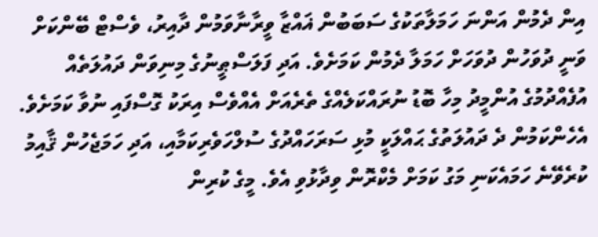އިން ދެމުން އަންނަ ހަމަލާތަކުގެ ސަބަބުން ޣައްޒާ ވީރާނާވަމުން ދާއިރު، ވެސްޓް ބޭންކަށް ވަނީ ދުވަހުން ދުވަހަށް ހަމަލާ ދެމުން ކަމަށެވެ. އަދި ފަލަސްޠީނުގެ މިނިވަން ދައުލަތެއް އުފެއްދުމުގެ އުންމީދު މިހާ ބޮޑު ނުރައްކަލެއްގެ ތެރެއަށް އެއްވެސް އިރަކު ގޮސްފައި ނުވާ ކަމަށެވެ.
އެހެންކަމުން ދެ ދައުލަތުގެ ޙައްލަކީ މުޅި ސަރަހައްދުގެ ސުލްހަވެރިކަމާއި، އަދި ހަމަޖެހުން ޤާއިމު ކުރެވޭނެ ހަމައެކަނި މަގު ކަމަށް މެކްރޮން ވިދާޅުވި އެވެ. މީގެ ކުރިން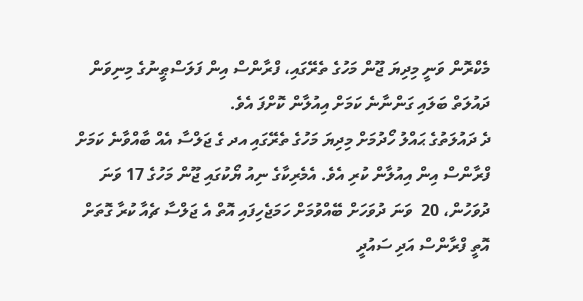މެކްރޮން ވަނީ މިދިޔަ ޖޫން މަހުގެ ތެރޭގައި، ފްރާންސް އިން ފަލަސްޠީނުގެ މިނިވަން ދައުލަތް ބަލައި ގަންނާނެ ކަމަށް އިއުލާން ކޮށްފަ އެވެ.
ދެ ދައުލަތުގެ ޙައްލު ހޯދުމަށް މިދިޔަ މަހުގެ ތެރޭގައި އދ ގެ ޖަލްސާ އެއް ބާއްވާނެ ކަމަށް ފްރާންސް އިން އިއުލާން ކުރި އެވެ. އެމެރިކާގެ ނިއު ޔޯކުގައި ޖޫން މަހުގެ 17 ވަނަ ދުވަހުން، 20  ވަނަ ދުވަހަށް ބޭއްވުމަށް ހަމަޖެހިފައި އޮތް އެ ޖަލްސާ ޗެއާ ކުރާ ގޮތަށް އޮތީ ފްރާންސް އަދި ސައުދީ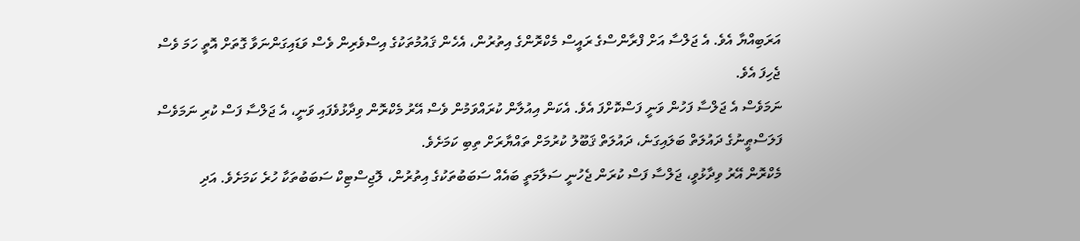އަރަބިއްޔާ އެވެ. އެ ޖަލްސާ އަށް ފްރާންސްގެ ރައީސް މެކްރޮންގެ އިތުރުން، އެހެން ޤައުމުތަކުގެ އިސްވެރިން ވެސް ވަޑައިގަންނަވާ ގޮތަށް އޮތީ ހަމަ ވެސް ޖެހިފަ އެވެ.
ނަމަވެސް އެ ޖަލްސާ ފަހުން ވަނީ ފަސްކޮށްފަ އެވެ. އެކަން އިއުލާން ކުރައްވަމުން ވެސް އޭރު މެކްރޮން ވިދާޅުވެފައި ވަނީ، އެ ޖަލްސާ ފަސް ކުރި ނަމަވެސް ފަލަސްޠީނުގެ ދައުލަތް ބަލައިގަނެ، ދައުލަތް ޤަބޫލު ކުރުމަށް ތައްޔާރަށް ތިބި ކަމަށެވެ.
މެކްރޮން އޭރު ވިދާޅުވީ، ޖަލްސާ ފަސް ކުރަން ޖެހުނީ ސަލާމަތީ ބައެއް ސަބަބުތަކުގެ އިތުރުން، ލޮޖިސްޓިކް ސަބަބުތަކާ ހުރެ ކަމަށެވެ. އަދި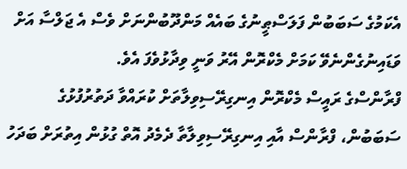އެކަމުގެ ސަބަބުން ފަލަސްޠީނުގެ ބައެއް މަންދޫބުންނަށް ވެސް އެ ޖަލްސާ އަށް ވަޑައިނުގެންނެވޭ ކަމަށް މެކްރޮން އޭރު ވަނީ ވިދާޅުވެފަ އެވެ.
ފްރާންސްގެ ރައީސް މެކްރޮން އިނގިރޭސިވިލާތަށް ކުރައްވާ ދަތުރުފުޅުގެ ސަބަބުން، ފްރާންސް އާއި އިނގިރޭސިވިލާތާ ދެމެދު އޮތް ގުޅުން އިތުރަށް ބަދަހު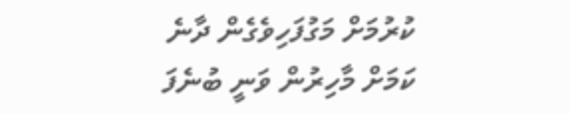ކުރުމަށް މަގުފަހިވެގެން ދާނެ ކަމަށް މާހިރުން ވަނީ ބުނެފަ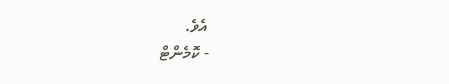އެވެ.
- ކޮމެންޓް